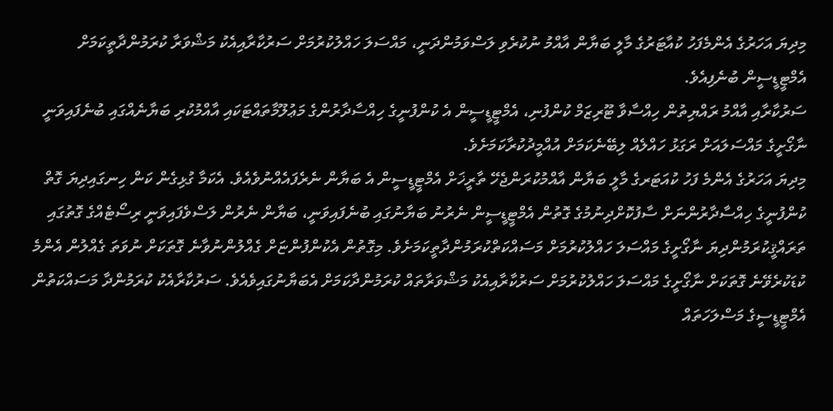މިދިޔަ އަހަރުގެ އެންމެފަހު ކުއާޓަރުގެ މާލީ ބަޔާން އާއްމު ނުކުރެވި ލަސްވަމުންދަނީ، މައްސަލަ ހައްލުކުރުމަށް ސަރުކާރާއިއެކު މަޝްވަރާ ކުރަމުންދާތީކަމަށް އެމްޓީޑީސީން ބުނެފިއެވެ.
ސަރުކާރާއި އާއްމު ރައްޔިތުން ހިއްސާވާ ޓޫރިޒަމް ކުންފުނި، އެމްޓީޑީސީން އެ ކުންފުނީގެ ހިއްސާދާރުންގެ މަޢުލޫމާތައްޓަކައި އާއްމުކުރި ބަޔާނެއްގައި ބުނެފައިވަނީ ނާގޯށީގެ މައްސަލައަށް ރަގަޅު ހައްލެއް ލިބޭނެކަމަށް އުއްމީދުކުރާކަމަށެވެ.
މިދިޔަ އަހަރުގެ އެންމެ ފަހު ކުއަޓަރގެ މާލީ ބަޔާން އާއްމުކުރަންޖެހޭ ތާރީޚަށް އެމްޓީޑީސީން އެ ބަޔާން ނެރެފައެއްނުވެއެވެ. އެކަމާ ގުޅިގެން ކަން ހިނގައިދިޔަ ގޮތް ކުންފުނީގެ ހިއްސާދާރުންނަށް ސާފުކޮށްދިނުމުގެ ގޮތުން އެމްޓީޑީސީން ނެރުނު ބަޔާނުގައި ބުނެފައިވަނީ، ބަޔާން ނެރުން ލަސްވެފައިވަނީ ރިސޯޓެއްގެ ގޮތުގައި ތަރައްޤީކުރަމުންދިޔަ ނާގޯށީގެ މައްސަލަ ހައްލުކުރުމަށް މަސައްކަތްކުރަމުންދާތީކަމަށެވެ. މިގޮތުން އެކުންފުންޏަށް ގެއްލުންނުވާނެ ގޮތަކަށް ނުވަތަ ގެއްލުން އެންމެ ކުޑަކުރެވޭނެ ގޮތަކަށް ނާގޯށީގެ މައްސަލަ ހައްލުކުރުމަށް ސަރުކާރާއިއެކު މަޝްވަރާތައް ކުރަމުންދާކަމަށް އެބަޔާނުގައިވެއެވެ. ސަރުކާރާއެކު ކުރަމުންދާ މަސައްކަތުން އެމްޓީޑީސީގެ މަސްލަހަތައް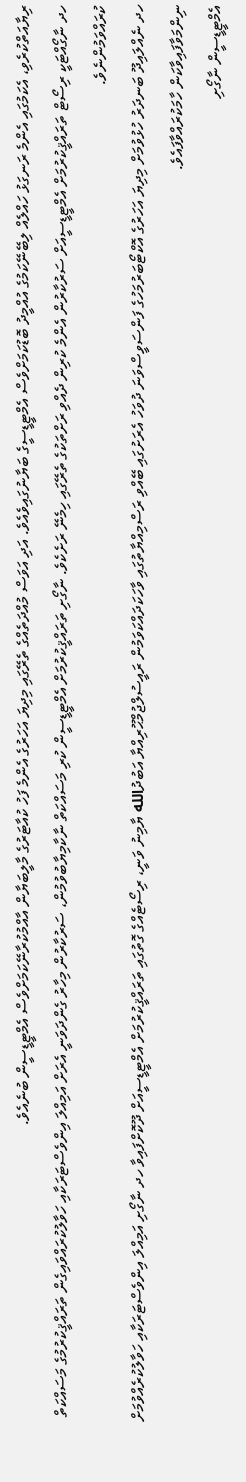ރިޔާއަތްކުރެވި، އެކަމުގައި އެންމެ ރަނގަޅު ހައްލެއް ލިބޭނޭކަމުގެ އުއްމީދު ބޮޑުކަމަށްވެސް އެމްޓީޑީސީގެ ބަޔާނުގައިވެއެވެ. އަދި އަވަސް މުއްދަތެއްގެ ތެރޭގައި މިދިޔަ އަހަރުގެ އެންމެ ފަހު ކުއާޓަރުގެ މާލީބަޔާން އާއްމުކުރާނޭކަމަށްވެސް އެމްޓީޑީސީން ބުނެއެވެ.
ހދ ނާގޯއްޓަކީ ރިސޯޓް ތަރައްޤީކުރުމަށް އެމްޓީޑީސީއަށް ސަރުކާރުން އެންމެ ކުރިން ދެއްވި ރަށްތަކުގެ ތެރޭގައި ހިމެނޭ ރަށެކެވެ. ނާގޯށި ތަރައްޤީކުރުމަށް އެމްޓީޑީސީން ކުރި މަސައްކަތް ނާކާމިޔާބުވުމުން، ސަރުކާރުން މިހާރު ގެންދަވަނީ އެރަށް އަމިއްލަ އިންވެސްޓަރަކާއި ހަވާލުކުރައްވައިގެން ތަރައްޤީކުރުމުގެ މަސައްކަތް ކުރައްވަމުންނެވެ.
ހދ ނެއްލައިދޫ ބަނދަރު ހުޅުވުމަށް މިދިޔަ އަހަރުގެ އޮކްޓޯބަރުމަހުގެ ފަންސަވީސްވަނަ ދުވަހު އެރަށުގައި ބޭއްވި ރަސްމިއްޔާތުގައި ވާހަކަދައްކަވަމުން ރައީސުލްޖުމްޙޫރިއްޔާ އަބުދުالله ޔާމިނު ވަނީ، ރިސޯޓެއްގެ ގޮތުގައި ތަރައްޤީކުރުމަށް އެމްޓީޑީސީއަށް ދޫކޮށްފައިވާ ހދ ނާގޯށި އަމިއްލަ އިންވެސްޓަރަކާއި ހަވާލުކުރެއްވުމަށް ނިންމަވާފައިވާކަން ހާމަކުރައްވާފައެވެ.
އެމްޓީޑީސީން ނާގޯށި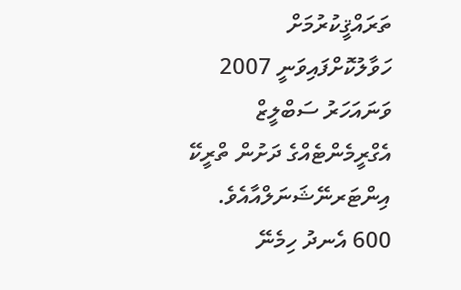ތަރައްޤީކުރުމަށް ހަވާލުކޮށްފައިވަނީ 2007 ވަނައަހަރު ސަބްލީޒް އެގްރީމެންޓެއްގެ ދަށުން ތްރީކޭ އިންޓަރނޭޝަނަލްއާއެވެ. 600 އެނދު ހިމެނޭ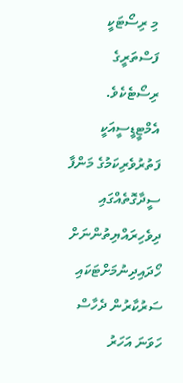މި ރިސޯޓަކީ ފަސްތަރީގެ ރިސޯޓެކެވެ.
އެމްޓީޑީސީއަކީ ފަތުރުވެރިކަމުގެ މަންފާ ސީދާގޮތެއްގައި ދިވެހިރައްޔިތުންނަށް ހޯދައިދިނުމަށްޓަކައި ސަރުކާރުން ދެހާސް ހަވަނަ އަހަރު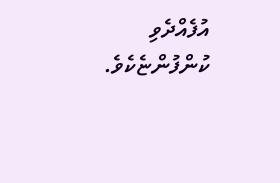އުފެއްދެވި ކުންފުންޏެކެވެ.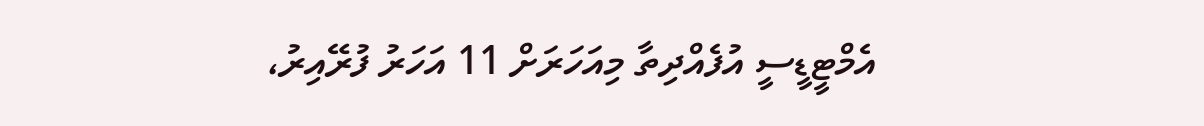އެމްޓީޑީސީ އުފެއްދިތާ މިއަހަރަށް 11 އަހަރު ފުރޭއިރު،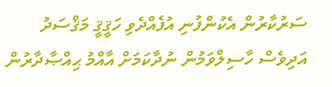ސަރުކާރުން އެކުންފުނި އުފެއްދެވި ހަޤީޤީ މަޤްސަދު އަދިވެސް ހާސިލްވަމުން ނުދާކަމަށް އާއްމު ޙިއްޞާދާރުން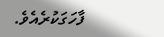ފާހަގަކުރެއެވެ.